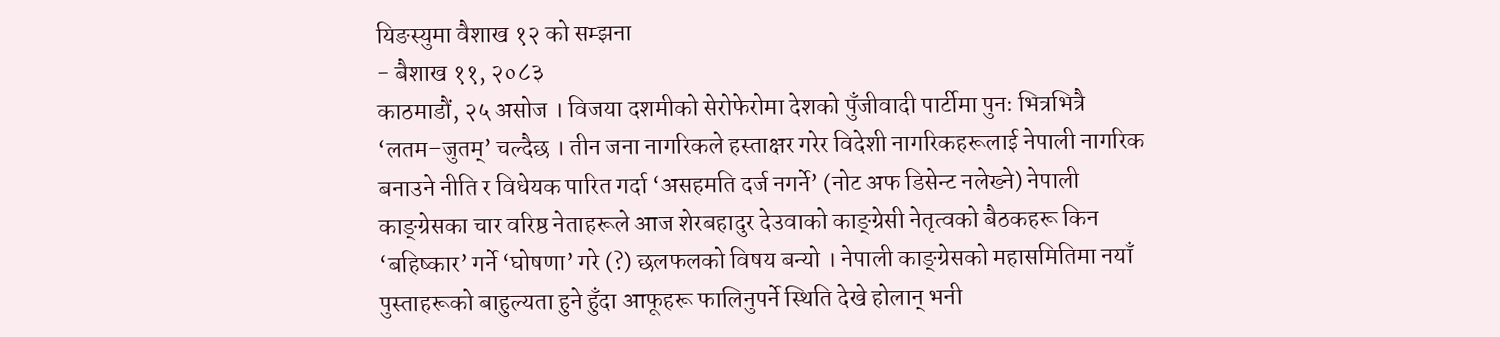यिङस्युमा वैशाख १२ को सम्झना
- बैशाख ११, २०८३
काठमाडौं, २५ असोज । विजया दशमीको सेरोफेरोमा देशको पुँजीवादी पार्टीमा पुनः भित्रभित्रै ‘लतम–जुतम्’ चल्दैछ । तीन जना नागरिकले हस्ताक्षर गरेर विदेशी नागरिकहरूलाई नेपाली नागरिक बनाउने नीति र विधेयक पारित गर्दा ‘असहमति दर्ज नगर्ने’ (नोट अफ डिसेन्ट नलेख्ने) नेपाली काङ्ग्रेसका चार वरिष्ठ नेताहरूले आज शेरबहादुर देउवाको काङ्ग्रेसी नेतृत्वको बैठकहरू किन ‘बहिष्कार’ गर्ने ‘घोषणा’ गरे (?) छलफलको विषय बन्यो । नेपाली काङ्ग्रेसको महासमितिमा नयाँ पुस्ताहरूको बाहुल्यता हुने हुँदा आफूहरू फालिनुपर्ने स्थिति देखे होलान् भनी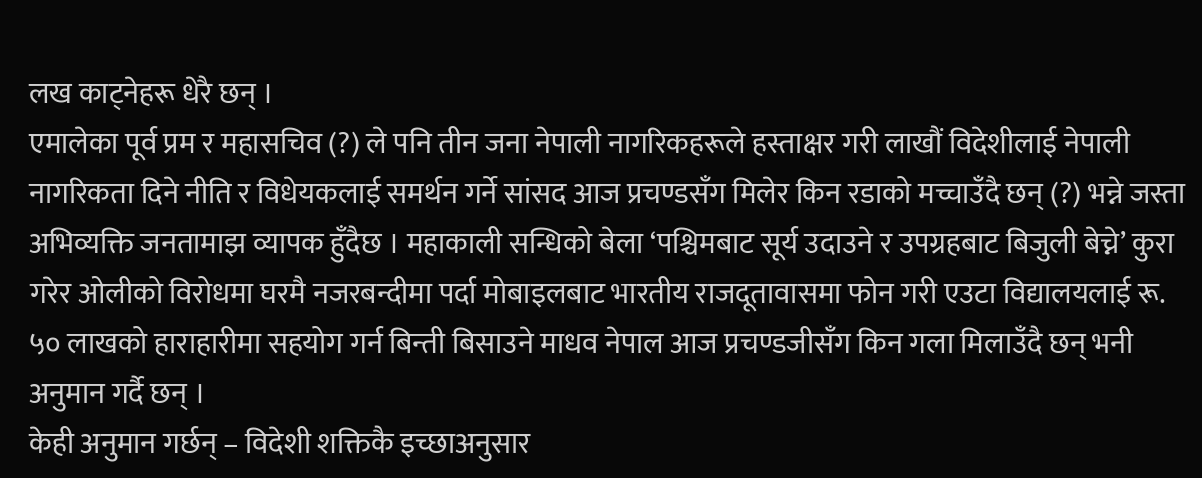लख काट्नेहरू धेरै छन् ।
एमालेका पूर्व प्रम र महासचिव (?) ले पनि तीन जना नेपाली नागरिकहरूले हस्ताक्षर गरी लाखौं विदेशीलाई नेपाली नागरिकता दिने नीति र विधेयकलाई समर्थन गर्ने सांसद आज प्रचण्डसँग मिलेर किन रडाको मच्चाउँदै छन् (?) भन्ने जस्ता अभिव्यक्ति जनतामाझ व्यापक हुँदैछ । महाकाली सन्धिको बेला ‘पश्चिमबाट सूर्य उदाउने र उपग्रहबाट बिजुली बेच्ने’ कुरा गरेर ओलीको विरोधमा घरमै नजरबन्दीमा पर्दा मोबाइलबाट भारतीय राजदूतावासमा फोन गरी एउटा विद्यालयलाई रू. ५० लाखको हाराहारीमा सहयोग गर्न बिन्ती बिसाउने माधव नेपाल आज प्रचण्डजीसँग किन गला मिलाउँदै छन् भनी अनुमान गर्दै छन् ।
केही अनुमान गर्छन् – विदेशी शक्तिकै इच्छाअनुसार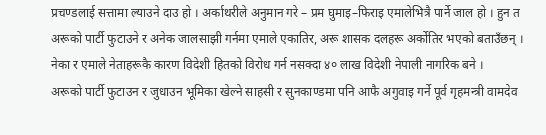प्रचण्डलाई सत्तामा ल्याउने दाउ हो । अर्काथरीले अनुमान गरे – प्रम घुमाइ–फिराइ एमालेभित्रै पार्ने जाल हो । हुन त अरूको पार्टी फुटाउने र अनेक जालसाझी गर्नमा एमाले एकातिर, अरू शासक दलहरू अर्कोतिर भएको बताउँछन् । नेका र एमाले नेताहरूकै कारण विदेशी हितको विरोध गर्न नसक्दा ४० लाख विदेशी नेपाली नागरिक बने ।
अरूको पार्टी फुटाउन र जुधाउन भूमिका खेल्ने साहसी र सुनकाण्डमा पनि आफै अगुवाइ गर्ने पूर्व गृहमन्त्री वामदेव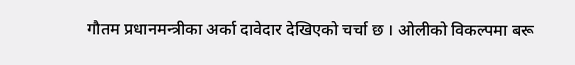गौतम प्रधानमन्त्रीका अर्का दावेदार देखिएको चर्चा छ । ओलीको विकल्पमा बरू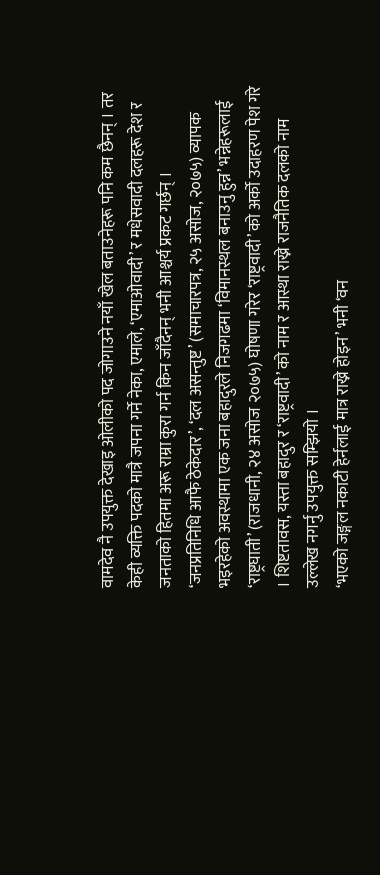वामदेव नै उपयुक्त देखाइ ओलीको पद जोगाउने नयाँ खेल बताउनेहरू पनि कम छैनन् । तर केही व्यक्ति पदको मात्रै जपना गर्ने नेका, एमाले, ‘एमाओवादी’ र मधेसवादी दलहरू देश र जनताको हितमा अरू राम्रा कुरा गर्न किन जाँदैनन् भनी आश्चर्य प्रकट गर्छन् ।
‘जनप्रतिनिधि आफै ठेकेदार’, ‘दल असन्तुष्ट’ (समाचारपत्र, २५ असोज, २०७५) व्यापक भइरहेको अवस्थामा एक जना बहादुरले निजगढमा ‘विमानस्थल बनाउनु हुन्न’ भन्नेहरूलाई ‘राष्ट्रघाती’ (राजधानी, २४ असोज २०७५) घोषणा गरेर ‘राष्ट्रवादी’ को अर्को उदाहरण पेश गरे । शिष्टतावस, यस्ता बहादुर र ‘राष्ट्रवादी’ को नाम र आस्था राख्ने राजनैतिक दलको नाम उल्लेख नगर्नु उपयुक्त सम्झियो ।
‘भएको जङ्गल नकाटी हेर्नलाई मात्र राख्ने होइन’ भनी ‘वन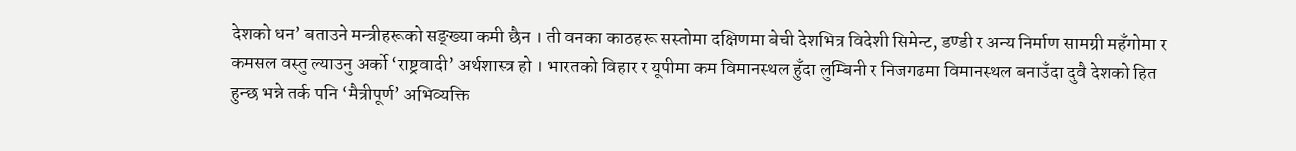देशको धन’ बताउने मन्त्रीहरूको सङ्ख्या कमी छैन । ती वनका काठहरू सस्तोमा दक्षिणमा बेची देशभित्र विदेशी सिमेन्ट, डण्डी र अन्य निर्माण सामग्री महँगोमा र कमसल वस्तु ल्याउनु अर्को ‘राष्ट्रवादी’ अर्थशास्त्र हो । भारतको विहार र यूपीमा कम विमानस्थल हुँदा लुम्बिनी र निजगढमा विमानस्थल बनाउँदा दुवै देशको हित हुन्छ भन्ने तर्क पनि ‘मैत्रीपूर्ण’ अभिव्यक्ति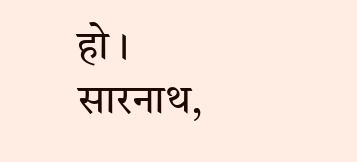हो । सारनाथ,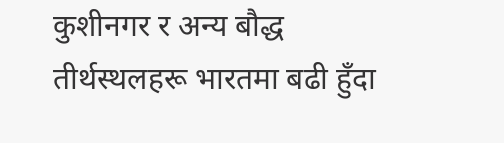कुशीनगर र अन्य बौद्ध तीर्थस्थलहरू भारतमा बढी हुँदा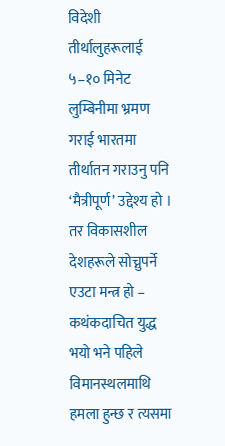विदेशी तीर्थालुहरूलाई ५–१० मिनेट लुम्बिनीमा भ्रमण गराई भारतमा तीर्थातन गराउनु पनि ‘मैत्रीपूर्ण’ उद्देश्य हो । तर विकासशील देशहरूले सोच्नुपर्ने एउटा मन्त्र हो – कथंकदाचित युद्ध भयो भने पहिले विमानस्थलमाथि हमला हुन्छ र त्यसमा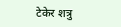टेकेर शत्रु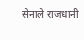सेनाले राजधानी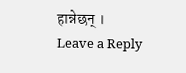हान्नेछन् ।
Leave a Reply